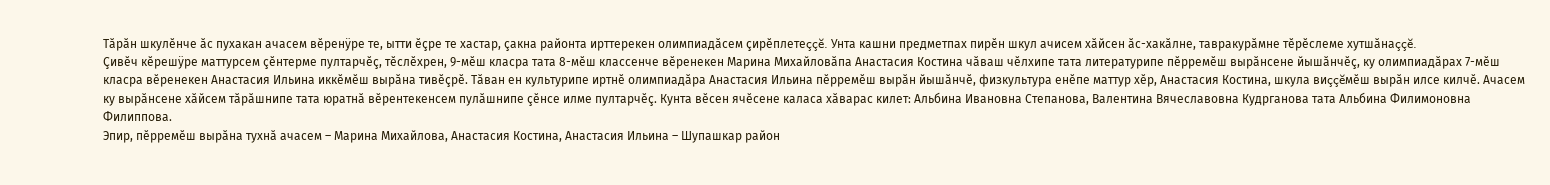Тăрăн шкулĕнче ăс пухакан ачасем вĕренÿре те, ытти ĕçре те хастар, çакна районта ирттерекен олимпиадăсем çирĕплетеççĕ. Унта кашни предметпах пирĕн шкул ачисем хăйсен ăс-хакăлне, тавракурăмне тĕрĕслеме хутшăнаççĕ.
Çивĕч кĕрешÿре маттурсем çĕнтерме пултарчĕç, тĕслĕхрен, 9-мĕш класра тата 8-мĕш классенче вĕренекен Марина Михайловăпа Анастасия Костина чăваш чĕлхипе тата литературипе пĕрремĕш вырăнсене йышăнчĕç, ку олимпиадăрах 7-мĕш класра вĕренекен Анастасия Ильина иккĕмĕш вырăна тивĕçрĕ. Тăван ен культурипе иртнĕ олимпиадăра Анастасия Ильина пĕрремĕш вырăн йышăнчĕ, физкультура енĕпе маттур хĕр, Анастасия Костина, шкула виççĕмĕш вырăн илсе килчĕ. Ачасем ку вырăнсене хăйсем тăрăшнипе тата юратнă вĕрентекенсем пулăшнипе çĕнсе илме пултарчĕç. Кунта вĕсен ячĕсене каласа хăварас килет: Альбина Ивановна Степанова, Валентина Вячеславовна Кудрганова тата Альбина Филимоновна Филиппова.
Эпир, пĕрремĕш вырăна тухнă ачасем – Марина Михайлова, Анастасия Костина, Анастасия Ильина – Шупашкар район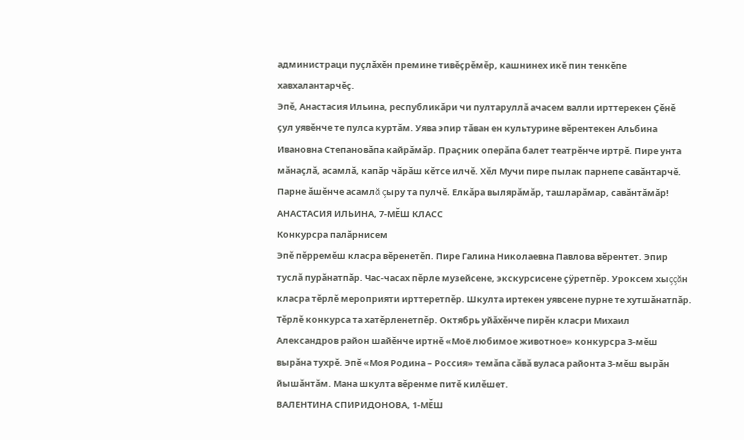администраци пуçлăхĕн премине тивĕçрĕмĕр, кашнинех икĕ пин тенкĕпе хавхалантарчĕç.
Эпĕ, Анастасия Ильина, республикăри чи пултаруллă ачасем валли ирттерекен Çĕнĕ çул уявĕнче те пулса куртăм. Уява эпир тăван ен культурине вĕрентекен Альбина Ивановна Степановăпа кайрăмăр. Праçник оперăпа балет театрĕнче иртрĕ. Пире унта мăнаçлă, асамлă, капăр чăрăш кĕтсе илчĕ. Хĕл Мучи пире пылак парнепе савăнтарчĕ. Парне ăшĕнче асамлă çыру та пулчĕ. Елкăра вылярăмăр, ташларăмар, савăнтăмăр!
АНАСТАСИЯ ИЛЬИНА, 7-МĔШ КЛАСС
Конкурсра палăрнисем
Эпĕ пĕрремĕш класра вĕренетĕп. Пире Галина Николаевна Павлова вĕрентет. Эпир туслă пурăнатпăр. Час-часах пĕрле музейсене, экскурсисене çÿретпĕр. Уроксем хыççăн класра тĕрлĕ мероприяти ирттеретпĕр. Шкулта иртекен уявсене пурне те хутшăнатпăр.
Тĕрлĕ конкурса та хатĕрленетпĕр. Октябрь уйăхĕнче пирĕн класри Михаил Александров район шайĕнче иртнĕ «Моё любимое животное» конкурсра 3-мĕш вырăна тухрĕ. Эпĕ «Моя Родина – Россия» темăпа сăвă вуласа районта 3-мĕш вырăн йышăнтăм. Мана шкулта вĕренме питĕ килĕшет.
ВАЛЕНТИНА СПИРИДОНОВА, 1-МĔШ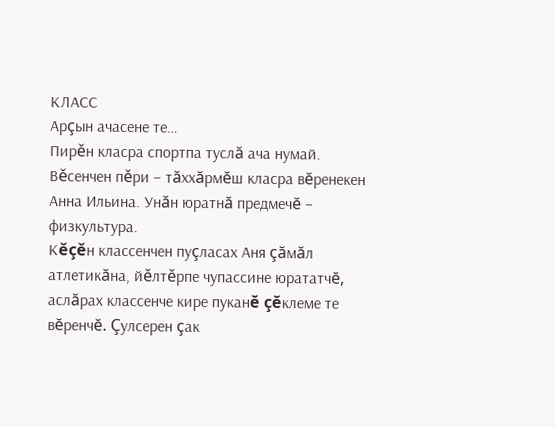КЛАСС
Арçын ачасене те…
Пирěн класра спортпа туслă ача нумай. Вěсенчен пěри – тăххăрмĕш класра вĕренекен Анна Ильина. Унăн юратнă предмечĕ – физкультура.
Кěçěн классенчен пуçласах Аня çăмăл атлетикăна, йěлтěрпе чупассине юрататчĕ, аслăрах классенче кире пуканĕ çĕклеме те вĕренчĕ. Çулсерен çак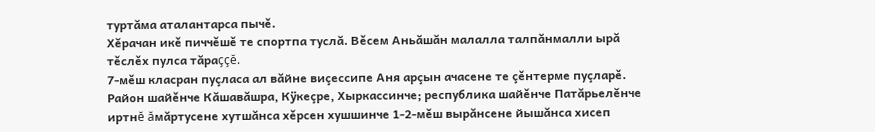туртăма аталантарса пычě.
Хĕрачан икě пиччěшě те спортпа туслă. Вěсем Аньăшăн малалла талпăнмалли ырă тěслěх пулса тăраççĕ.
7-мěш класран пуçласа ал вăйне виçессипе Аня арçын ачасене те çěнтерме пуçларě. Район шайěнче Кăшавăшра, Кÿкеçре, Хыркассинче; республика шайěнче Патăрьелĕнче иртнĕ ăмăртусене хутшăнса хěрсен хушшинче 1-2-мěш вырăнсене йышăнса хисеп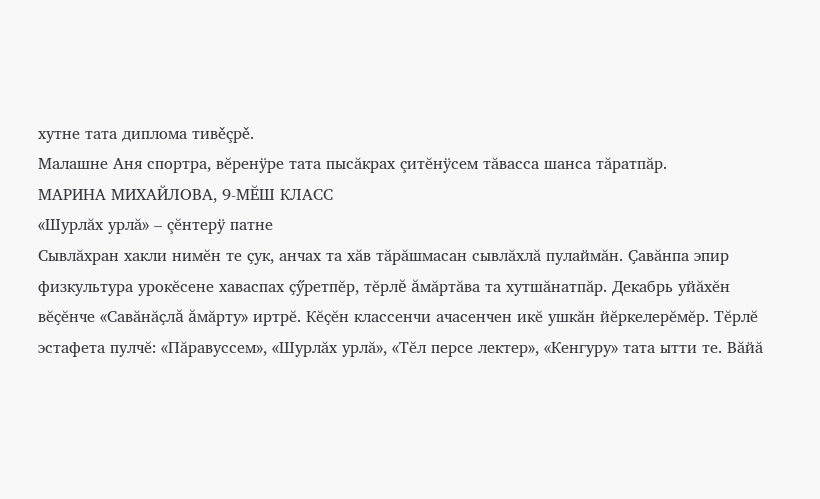хутне тата диплома тивěçрě.
Малашне Аня спортра, вĕренÿре тата пысăкрах çитĕнÿсем тăвасса шанса тăратпăр.
МАРИНА МИХАЙЛОВА, 9-МĔШ КЛАСС
«Шурлăх урлă» – çĕнтерÿ патне
Сывлăхран хакли нимĕн те ҫук, анчах та хăв тăрăшмасан сывлăхлă пулаймăн. Ҫавăнпа эпир физкультура урокĕсене хаваспах ҫӳретпĕр, тĕрлĕ ăмăртăва та хутшăнатпăр. Декабрь уйăхĕн вĕҫĕнче «Савăнăҫлă ăмăрту» иртрĕ. Кĕҫĕн классенчи ачасенчен икĕ ушкăн йĕркелерĕмĕр. Тĕрлĕ эстафета пулчĕ: «Пăравуссем», «Шурлăх урлă», «Тĕл персе лектер», «Кенгуру» тата ытти те. Вăйă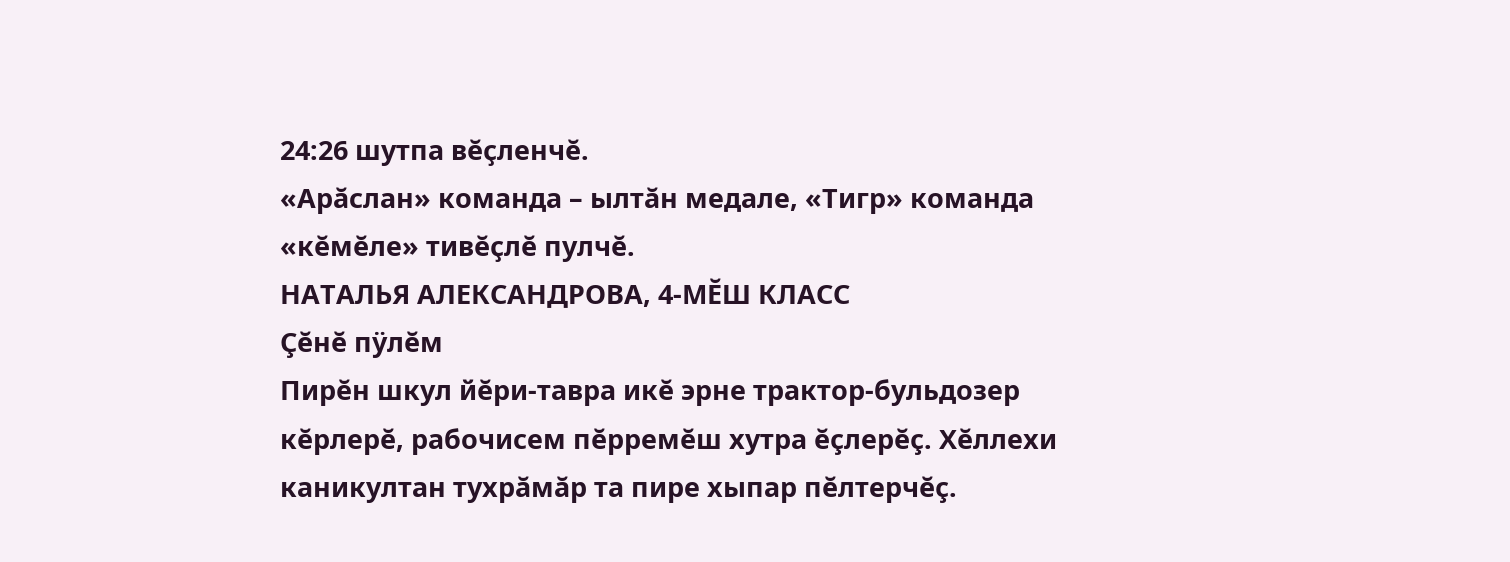24:26 шутпа вĕҫленчĕ.
«Арăслан» команда – ылтăн медале, «Тигр» команда «кĕмĕле» тивĕҫлĕ пулчĕ.
НАТАЛЬЯ АЛЕКСАНДРОВА, 4-МĔШ КЛАСС
Çĕнĕ пÿлĕм
Пирĕн шкул йĕри-тавра икĕ эрне трактор-бульдозер кĕрлерĕ, рабочисем пĕрремĕш хутра ĕçлерĕç. Хĕллехи каникултан тухрăмăр та пире хыпар пĕлтерчĕç.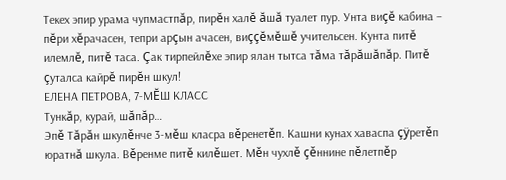Текех эпир урама чупмастпăр, пирĕн халĕ ăшă туалет пур. Унта виçĕ кабина – пĕри хĕрачасен, тепри арçын ачасен, виççĕмĕшĕ учительсен. Кунта питĕ илемлĕ, питĕ таса. Çак тирпейлĕхе эпир ялан тытса тăма тăрăшăпăр. Питĕ çуталса кайрĕ пирĕн шкул!
ЕЛЕНА ПЕТРОВА, 7-МĔШ КЛАСС
Тункăр, курай, шăпăр…
Эпě Тăрăн шкулěнче 3-мěш класра вěренетěп. Кашни кунах хаваспа çÿретěп юратнă шкула. Вěренме питě килěшет. Мěн чухлě çěннине пěлетпěр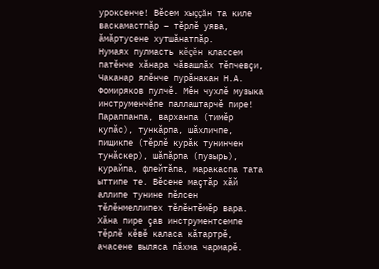уроксенче! Вĕсем хыççăн та киле васкамастпăр – тěрлě уява, ăмăртусене хутшăнатпăр.
Нумаях пулмасть кěçěн классем патěнче хăнара чăвашлăх тěпчевçи, Чаканар ялěнче пурăнакан Н.А. Фомиряков пулчě. Мěн чухлě музыка инструменчěпе паллаштарчě пире! Параппанпа, варханпа (тимěр купăс), тункăрпа, шăхличпе, пищикпе (тěрлě курăк тунинчен тунăскер), шăпăрпа (пузырь), курайпа, флейтăпа, маракаспа тата ыттипе те. Вěсене маçтăр хăй аллипе тунине пěлсен тěлěнмеллипех тěлěнтěмěр вара. Хăна пире çав инструментсемпе тěрлě кěвě каласа кăтартрě, ачасене выляса пăхма чармарě.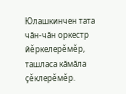Юлашкинчен тата чăн-чăн оркестр йěркелерěмěр, ташласа кăмăла çěклерěмěр.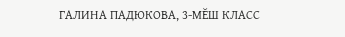ГАЛИНА ПАДЮКОВА, 3-МĔШ КЛАСС